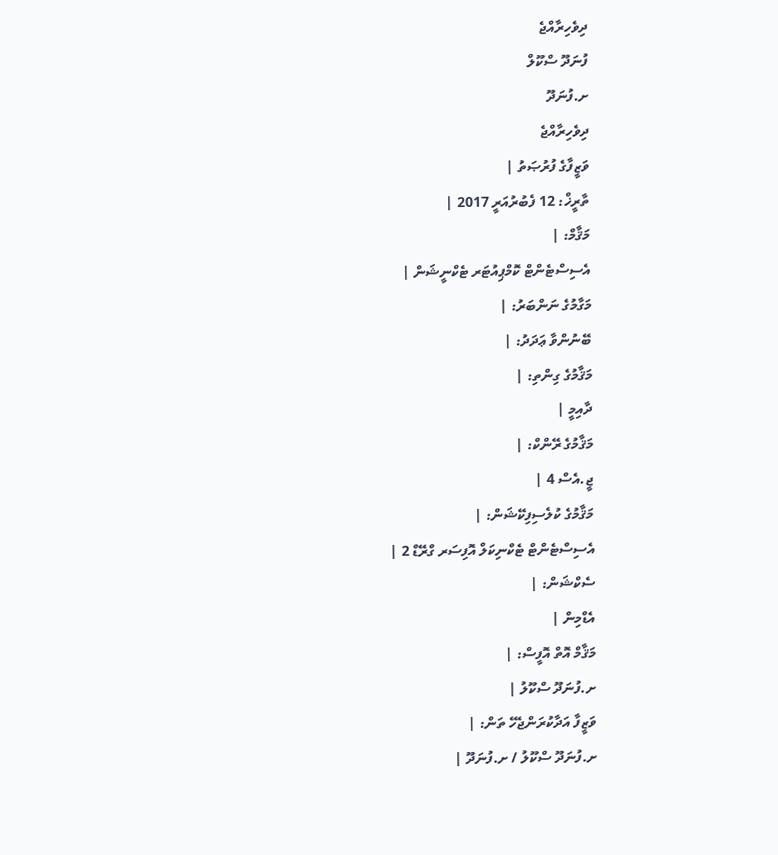ދިވެހިރާއްޖެ
ފުނަދޫ ސްކޫލް
ށ.ފުނަދޫ
ދިވެހިރާއްޖެ
ވަޒީފާގެ ފުރުޞަތު |
ތާރީޚް: 12 ފެބުރުއަރީ 2017 |
މަޤާމް: |
އެސިސްޓެންޓް ކޮމްޕިއުޓަރ ޓެކްނީޝަން |
މަގާމުގެ ނަންބަރު: |
ބޭނުންވާ ޢަދަދު: |
މަޤާމުގެ ގިންތި: |
ދާއިމީ |
މަޤާމުގެ ރޭންކް: |
ޖީ.އެސް 4 |
މަޤާމުގެ ކުލެސިފިކޭޝަން: |
އެސިސްޓެންޓް ޓެކްނިކަލް އޮފިސަރ ގްރޭޑް 2 |
ސެކްޝަން: |
އެޑްމިން |
މަޤާމް އޮތް އޮފީސް: |
ށ.ފުނަދޫ ސްކޫލު |
ވަޒީފާ އަދާކުރަންޖެހޭ ތަން: |
ށ.ފުނަދޫ ސްކޫލު / ށ.ފުނަދޫ |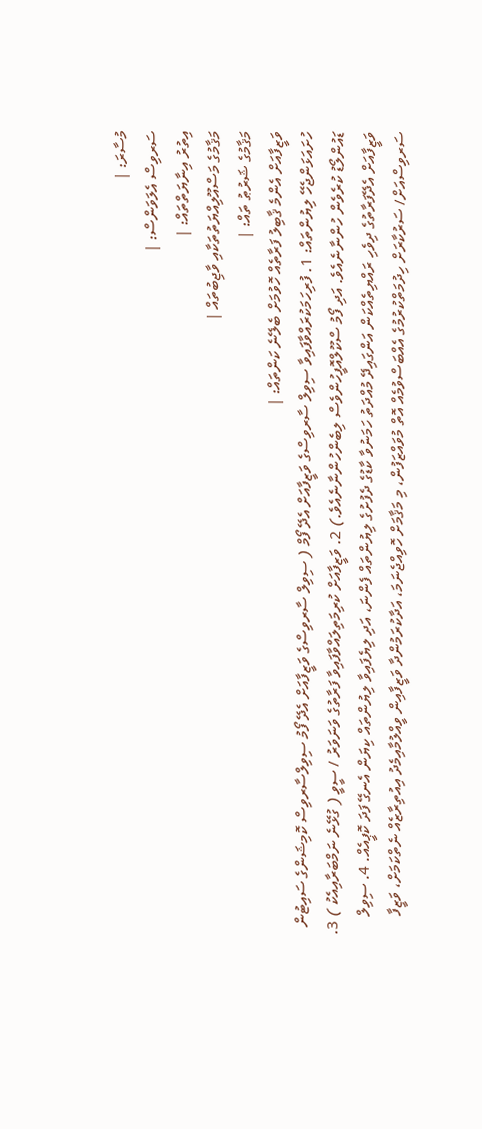މުސާރަ: |
ސަރވިސް އެލަވަންސް: |
އިތުރު އިނާޔަތްތައް: |
މަޤާމުގެ މަސްއޫލިއްޔަތުތަކާއި ވާޖިބުތައް |
މަޤާމުގެ ޝަރުޠު ތައް: |
ވަޒީފާއަށް އެންމެ ޤާބިލު ފަރާތެއް ހޮވުމަށް ބެލޭނެ ކަންތައް: |
ހުށައަޅަންޖެހޭ ލިޔުންތައް: 1. ފުރިހަމަކުރައްވާފައިވާ ސިވިލް ސާރވިސްގެ ވަޒީފާއަށް އެދޭ ފޯމް ( ސިވިލް ސާރވިސްގެ ވަޒީފާއަށް އެދޭ ފޯމު ސިވިލްސާރވިސް ކޮމިޝަންގެ ސައިޓުން ޑައުންލޯޑު ކުރެވެން ހުންނާނެއެވެ. އަދި ފޯމު ސްކޫލްއޮފީހުންވެސް ލިބެންހުންނާނެއެވެ.) 2. ވަޒީފާއަށް ކުރިމަތިލައްވާފައިވާ ފަރާތުގެ ވަނަވަރު / ސީވީ ( ގުޅޭނެ ނަމްބަރާއިއެކު ) 3. ވަޒީފާއަށް އެދޭފަރާތުގެ ދިވެހި ރައްޔިތެއްކަން އަންގައިދޭ މުއްދަތު ހަމަނުވާ ކާޑުގެ ދެފުށުގެ ލިޔުންތައް ފެންނަ، އަދި ލިޔެފައިވާ ލިޔުންތައް ކިޔަން އެނގޭ ފަދަ ކޮޕީއެއް. 4. ސިވިލް ސަރވިސްއަށް/ ސަރުކާރަށް ހިދުމަތްކުރުމުގެ އެއްބަސްވުމެއް އޮތް މުވައްޒަފުން، މި މަޤާމަށް ހޮވިއްޖެނަމަ، އަދާކުރަމުންދާ ވަޒީފާއިން ވީއްލުމާއިމެދު އިއުތިރާޒެއް ނެތްކަމަށް، ވަޒީފާ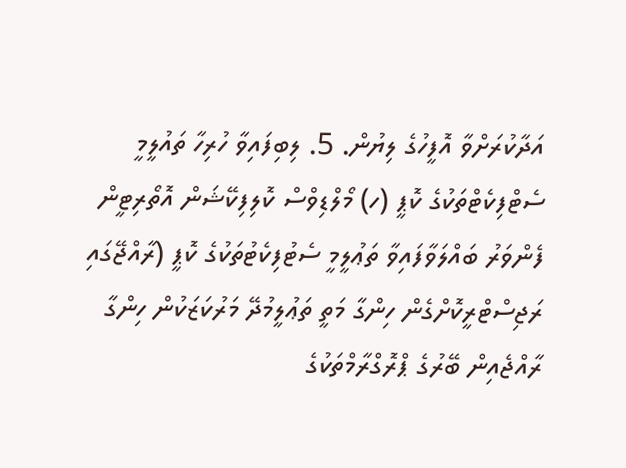އަދާކުރަށްވާ އޮފީހުގެ ލިޔުން. 5. ލިބިފައިވާ ހުރިހާ ތައުލީމީ ސެޓްފިކެޓްތަކުގެ ކޮޕީ (ހ) މޯލްޑިވްސް ކޮލިފިކޭޝަން އޮތޯރިޓީން ފެންވަރު ބައްލަވާފައިވާ ތަޢުލީމީ ސެޓުފިކެޓުތަކުގެ ކޮޕީ (ރާއްޖޭގައި ރަޖިސްޓްރީކޮށްގެން ހިންގާ މަތީ ތަޢުލީމުދޭ މަރުކަޒަކުން ހިންގާ ރާއްޖެއިން ބޭރުގެ ޕްރޮގްރާމްތަކުގެ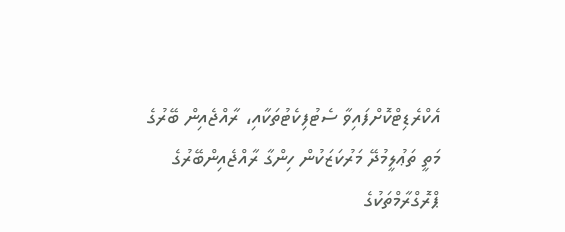އެކްރެޑިޓްކޮށްފައިވާ ސެޓުފިކެޓުތަކާއި، ރާއްޖެއިން ބޭރުގެ މަތީ ތަޢުލީމުދޭ މަރުކަޒަކުން ހިންގާ ރާއްޖެއިންބޭރުގެ ޕްރޮގްރާމްތަކުގެ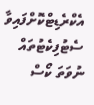އެކްރެޑިޓްކޮށްފައިވާ ސެޓުފިކެޓުތައް ނުވަތަ ކޯސް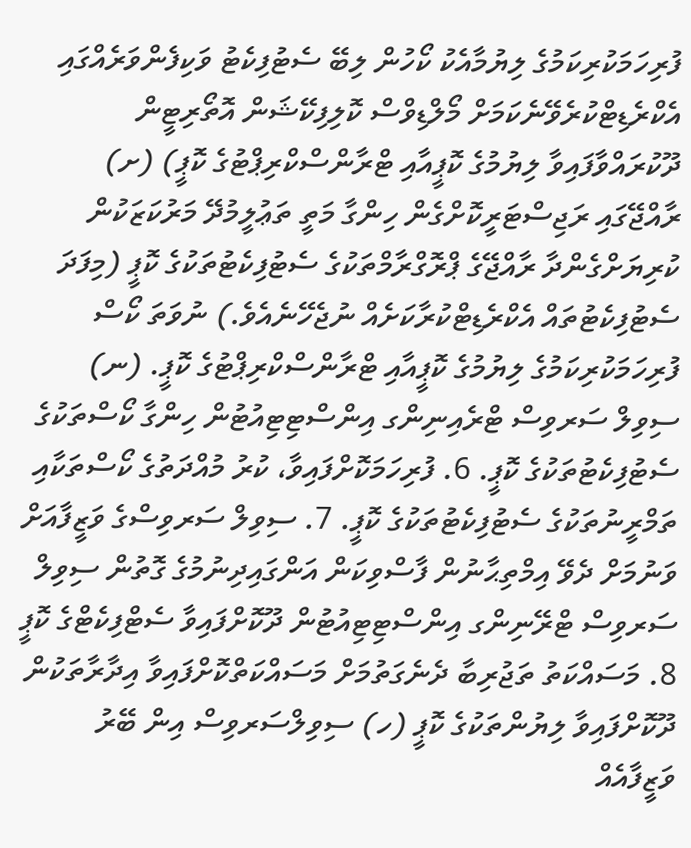ފުރިހަމަކުރިކަމުގެ ލިޔުމާއެކު ކޯހުން ލިބޭ ސެޓުފިކެޓު ވަކިފެންވަރެއްގައި އެކްރެޑިޓްކުރެވޭނެކަމަށް މޯލްޑިވްސް ކޮލިފިކޭޝަން އޮތޯރިޓީން ދޫކުރައްވާފައިވާ ލިޔުމުގެ ކޮޕީއާއި ޓްރާންސްކްރިޕްޓުގެ ކޮޕީ) (ށ) ރާއްޖޭގައި ރަޖިސްޓަރީކޮށްގެން ހިންގާ މަތީ ތަޢުލީމުދޭ މަރުކަޒަކުން ކުރިޔަށްގެންދާ ރާއްޖޭގެ ޕްރޮގްރާމްތަކުގެ ސެޓުފިކެޓުތަކުގެ ކޮޕީ (މިފަދަ ސެޓުފިކެޓުތައް އެކްރެޑިޓްކުރާކަށެއް ނުޖެހޭނެއެވެ.) ނުވަތަ ކޯސް ފުރިހަމަކުރިކަމުގެ ލިޔުމުގެ ކޮޕީއާއި ޓްރާންސްކްރިޕްޓުގެ ކޮޕީ. (ނ) ސިވިލް ސަރވިސް ޓްރެއިނިންގ އިންސްޓިޓިއުޓުން ހިންގާ ކޯސްތަކުގެ ސެޓުފިކެޓުތަކުގެ ކޮޕީ. 6. ފުރިހަމަކޮށްފައިވާ، ކުރު މުއްދަތުގެ ކޯސްތަކާއި ތަމްރީނުތަކުގެ ސެޓުފިކެޓުތަކުގެ ކޮޕީ. 7. ސިވިލް ސަރވިސްގެ ވަޒީފާއަށް ވަނުމަށް ދެވޭ އިމްތިޙާނުން ފާސްވިކަން އަންގައިދިނުމުގެ ގޮތުން ސިވިލް ސަރވިސް ޓްރޭނިންގ އިންސްޓިޓިއުޓުން ދޫކޮށްފައިވާ ސެޓްފިކެޓްގެ ކޮޕީ 8. މަސައްކަތު ތަޖުރިބާ ދެނެގަތުމަށް މަސައްކަތްކޮށްފައިވާ އިދާރާތަކުން ދޫކޮށްފައިވާ ލިޔުންތަކުގެ ކޮޕީ (ހ) ސިވިލްސަރވިސް އިން ބޭރު ވަޒީފާއެއް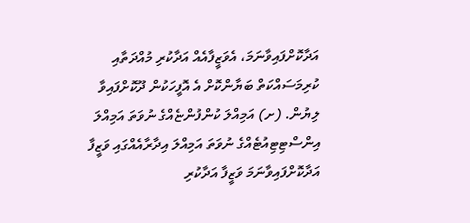އަދާކޮށްފައިވާނަމަ، އެވަޒީފާއެއް އަދާކުރި މުއްދަތާއި ކުރިމަސައްކަތް ބަޔާންކޮށް އެ އޮފީހަކުން ދޫކޮށްފައިވާ ލިޔުން. (ށ) އަމިއްލަ ކުންފުންޏެއްގެ ނުވަތަ އަމިއްލަ އިންސްޓިޓިއުޓެއްގެ ނުވަތަ އަމިއްލަ އިދާރާއެއްގައި ވަޒީފާ އަދާކޮށްފައިވާނަމަ ވަޒީފާ އަދާކުރި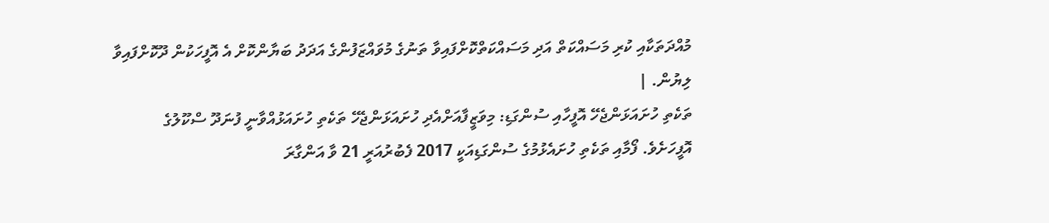މުއްދަތަކާއި ކުރި މަސައްކަތް އަދި މަސައްކަތްކޮށްފައިވާ ތަނުގެ މުވައްޒަފުންގެ އަދަދު ބަޔާންކޮށް އެ އޮފީހަކުން ދޫކޮށްފައިވާ ލިޔުން. |
ތަކެތި ހުށައަޅަންޖެހޭ އޮފީހާއި ސުންގަޑި: މިވަޒީފާއަށްއެދި ހުށައަޅަންޖެހޭ ތަކެތި ހުށައަޅުއްވާނީ ފުނަދޫ ސްކޫލުގެ އޮފީހަށެވެ. ފޯމާއި ތަކެތި ހުށައެޅުމުގެ ސުންގަޑިއަކީ 2017 ފެބުރުއަރީ 21 ވާ އަންގާރަ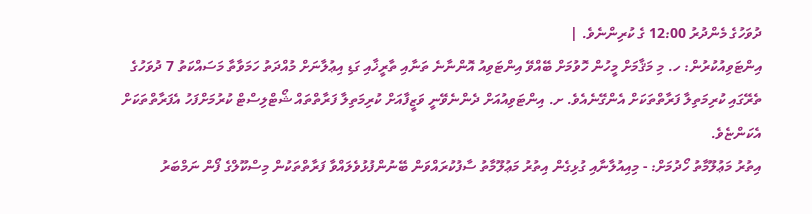ދުވަހުގެ މެންދުރު 12:00 ގެ ކުރިންނެވެ. |
އިންޓަވިއުކުރުން: ހ. މި މަޤާމަށް މީހުން ހޮވުމަށް ބޭއްވޭ އިންޓަވިއު އޮންނާނެ ތަނާއި ތާރީޚާއި ގަޑި އިޢުލާނަށް މުއްދަތު ހަމަވާތާ މަސައްކަތު 7 ދުވަހުގެ ތެރޭގައި ކުރިމަތިލާ ފަރާތްތަކަށް އެންގޭނެއެވެ. ށ. އިންޓަވިއުއަށް ދެންނެވޭނީ ވަޒީފާއަށް ކުރިމަތިލާ ފަރާތްތައް ޝޯޓްލިސްޓް ކުރުމަށްފަހު އެފަރާތްތަކަށް އެކަންޏެވެ.
އިތުރު މަޢުލޫމާތު ހޯދުމަށް: - މިއިއުލާނާއި ގުޅިގެން އިތުރު މަޢުލޫމާތު ސާފުކުރައްވަން ބޭނުންފުޅުވެލައްވާ ފަރާތްތަކުން މިސްކޫލްގެ ފޯން ނަމްބަރު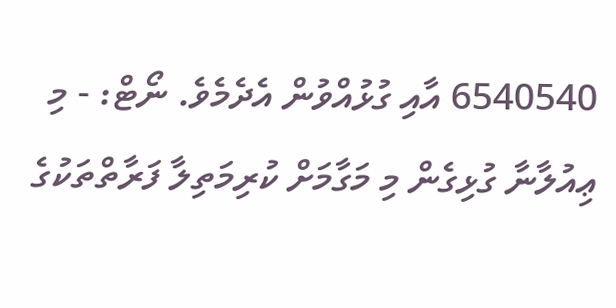6540540 އާއި ގުޅުއްވުން އެދެމެވެ. ނޯޓް: - މި ޢިއުލާނާ ގުޅިގެން މި މަގާމަށް ކުރިމަތިލާ ފަރާތްތަކުގެ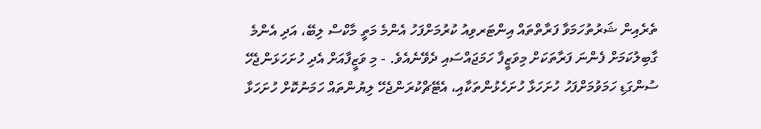ތެރެއިން ޝަރުތުހަމަވާ ފަރާތްތައް އިންޓަރވިއު ކުރުމަށްފަހު އެންމެ މަތީ މާކްސް ލިބޭ، އަދި އެންމެ ގާބިލުކަމަށް ފެންނަ ފަރާތަކަށް މިވަޒީފާ ހަމަޖައްސައި ދެވޭނެއެވެ. - މި ވަޒީފާއަށް އެދި ހުށަހަޅަންޖެހޭ ސުންގަޑި ހަމަވުމަށްފަހު ހުށަހަޅާ ހުށަހެޅުންތަކާއި، އެޓޭޗްކުރަންޖެހޭ ލިޔުންތައް ހަމަނުކޮށް ހުށަހަޅާ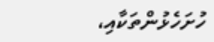ހުށަހެޅުންތަކާއި،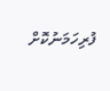ފުރިހަމަނުކޮށް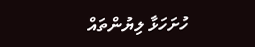ހުށަހަޅާ ލިޔުންތައް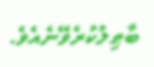ބާޠިލުކުރެވޭނެއެވެ.